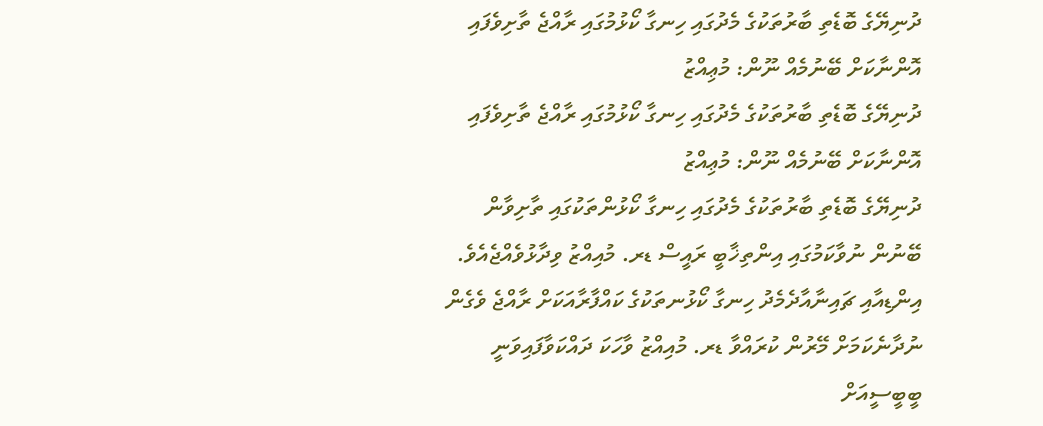ދުނިޔޭގެ ބޮޑެތި ބާރުތަކުގެ މެދުގައި ހިނގާ ކޯޅުމުގައި ރާއްޖެ ތާށިވެފައި އޮންނާކަށް ބޭނުމެއް ނޫން: މުޢިއްޒު
ދުނިޔޭގެ ބޮޑެތި ބާރުތަކުގެ މެދުގައި ހިނގާ ކޯޅުމުގައި ރާއްޖެ ތާށިވެފައި އޮންނާކަށް ބޭނުމެއް ނޫން: މުޢިއްޒު
ދުނިޔޭގެ ބޮޑެތި ބާރުތަކުގެ މެދުގައި ހިނގާ ކޯޅުންތަކުގައި ތާށިވާން ބޭނުން ނުވާކަމުގައި އިންތިޚާބީ ރައީސް ޑރ. މުއިއްޒު ވިދާޅުވެއްޖެއެވެ.
އިންޑިއާއި ޗައިނާއާދެމެދު ހިނގާ ކޯޅުނތަކުގެ ކައްފާރާއަކަށް ރާއްޖެ ވެގެން ނުދާނެކަމަށް މޭރުން ކުރައްވާ ޑރ. މުއިއްޒު ވާހަކަ ދައްކަވާފައިވަނީ ބީބީސީއަށް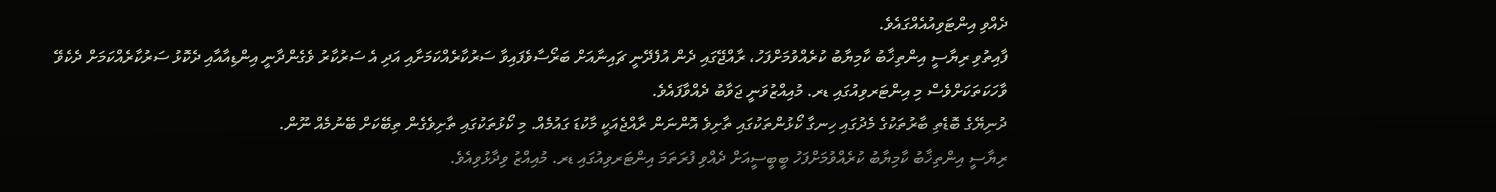ދެއްވި އިންޓަވިއުއެއްގައެވެ.
ފާއިތުވި ރިޔާސީ އިންތިޚާބު ކާމިޔާބު ކުރެއްވުމަށްފަހު، ރާއްޖޭގައި ދެން އުފެދޭނީ ޗައިނާއަށް ބަރޯސާވެފައިވާ ސަރުކާރެއްކަމަށާއި އަދި އެ ސަރުކާރު ވެގެންދާނީ އިންޑިއާއާއި ދެކޮޅު ސަރުކާރެއްކަމަށް ދެކެވޭ ވާހަކަތަކަށްވެސް މި އިންޓަރވިއުގައި ޑރ. މުއިއްޒުވަނީ ޖަވާބު ދެއްވާފައެވެ.
ދުނިޔޭގެ ބޮޑެތި ބާރުތަކުގެ މެދުގައި ހިނގާ ކޯޅުންތަކުގައި ތާށިވެ އޮންނަން ރާއްޖެއަކީ މާކުޑަ ގައުމެއް. މި ކޯޅުތަކުގައި ތާށިވެގެން ތިބޭކަށް ބޭނުމެއް ނޫން.
ރިޔާސީ އިންތިޚާބު ކާމިޔާބު ކުރެއްވުމަށްފަހު ބީބީސީއަށް ދެއްވި ފުރަތަމަ އިންޓަރވިއުގައި ޑރ. މުއިއްޒު ވިދާޅުވިއެވެ.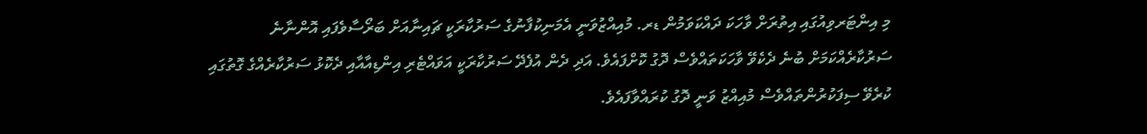މި އިންޓަރވިއުގައި އިތުރަށް ވާހަކަ ދައްކަވަމުން ޑރ. މުއިއްޒުވަނީ އެމަނިކުފާނުގެ ސަރުކާރަކީ ޗައިނާއަށް ބަރޯސާވެފައި އޮންނާނެ ސަރުކާރެއްކަމަށް ބުނެ ދެކެވޭ ވާހަކަތައްވެސް ދޮގު ކޮށްފައެވެ. އަދި ދެން އުފެދޭ ސަރުކާރަކީ އަވައްޓެރި އިންޑިއާއާއި ދެކޮޅު ސަރުކާރެއްގެ ގޮތުގައި ކުރެވޭ ސިފަކުރުންތައްވެސް މުއިއްޒު ވަނީ ދޮގު ކުރައްވާފައެވެ.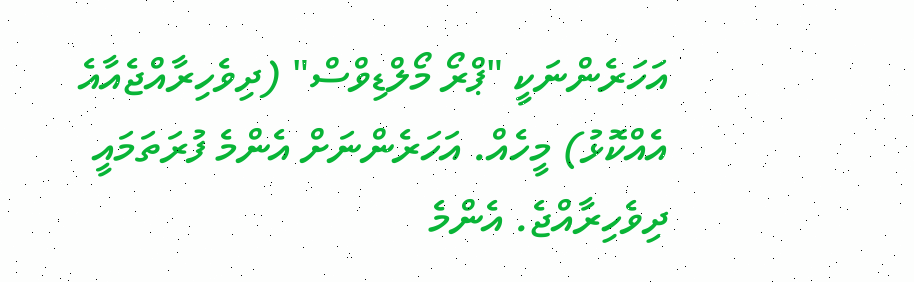އަހަރެންނަކީ "ޕްރޯ މޯލްޑިވްސް" (ދިވެހިރާއްޖެއާއެ އެއްކޮޅު) މީހެއް. އަހަރެންނަށް އެންމެ ފުރަތަމައީ ދިވެހިރާއްޖެ. އެންމެ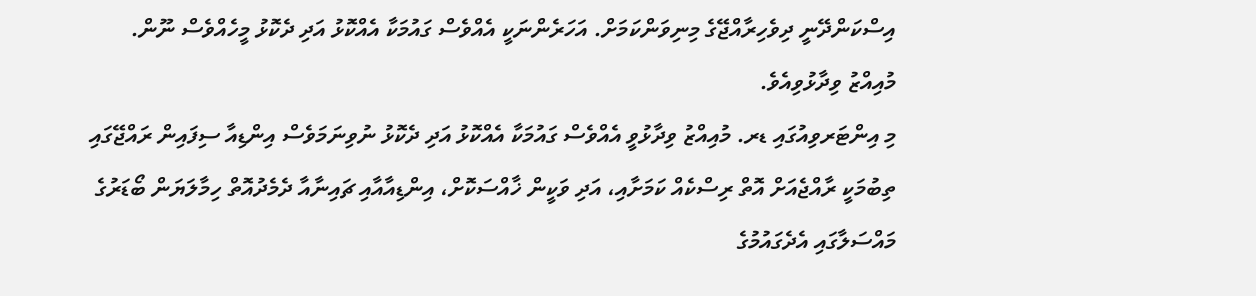އިސްކަންދޭނީ ދިވެހިރާއްޖޭގެ މިނިވަންކަމަށް. އަހަރެންނަކީ އެއްވެސް ގައުމަކާ އެއްކޮޅު އަދި ދެކޮޅު މީހެއްވެސް ނޫން.
މުއިއްޒު ވިދާޅުވިއެވެ.
މި އިންޓަރވިއުގައި ޑރ. މުއިއްޒު ވިދާޅުވީ އެއްވެސް ގައުމަކާ އެއްކޮޅު އަދި ދެކޮޅު ނުވިނަމަވެސް އިންޑިއާ ސިފައިން ރައްޖޭގައި ތިބުމަކީ ރާއްޖެއަށް އޮތް ރިސްކެއް ކަމަށާއި، އަދި ވަކީން ޚާއްސަކޮށް، އިންޑިއާއާއި ޗައިނާއާ ދެމެދުއޮތް ހިމާލަޔަން ބޯޑަރުގެ މައްސަލާގައި އެދެގައުމުގެ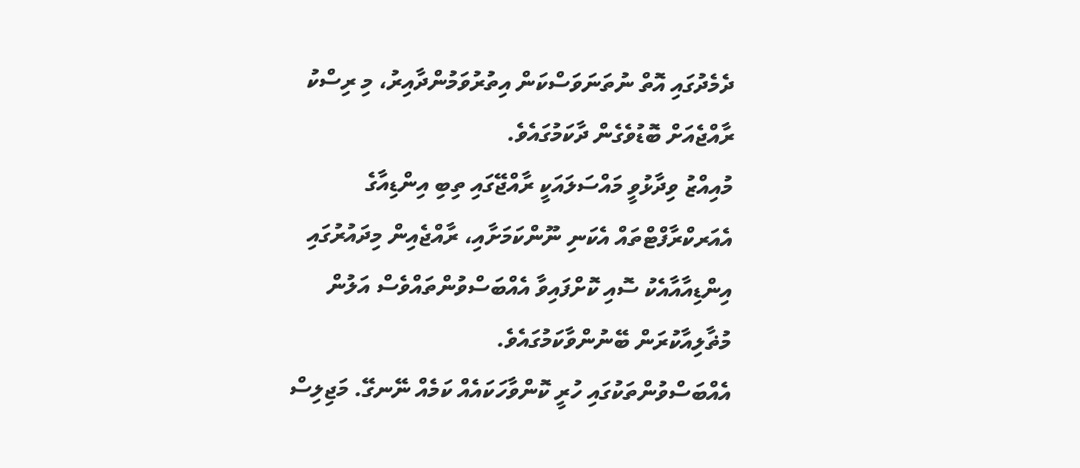ދެމެދުގައި އޮތް ނުތަނަވަސްކަން އިތުރުވަމުންދާއިރު، މި ރިސްކު ރާއްޖެއަށް ބޮޑުވެގެން ދާކަމުގައެވެ.
މުއިއްޒު ވިދާޅުވީ މައްސަލައަކީ ރާއްޖޭގައި ތިބި އިންޑިއާގެ އެއަރކްރާފްޓްތައް އެކަނި ނޫންކަމަށާއި، ރާއްޖެއިން މިދައުރުގައި އިންޑިއާއާއެކު ސޮއި ކޮށްފައިވާ އެއްބަސްވުންތައްވެސް އަލުން މުޡާލިއާކުރަން ބޭނުންވާކަމުގައެވެ.
އެއްބަސްވުންތަކުގައި ހުރީ ކޮންވާހަކައެއް ކަމެއް ނޭނގޭ. މަޖިލިސް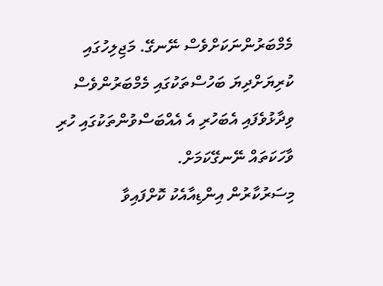މެމްބަރުންނަކަށްވެސް ނޭނގޭ. މަޖިލިހުގައި ކުރިޔަށްދިޔަ ބަހުސްތަކުގައި މެމްބަރުންވެސް ވިދާޅުވެފައި އެބަހުރި އެ އެއްބަސްވުންތަކުގައި ހުރި ވާހަކަތައް ނޭނގޭކަމަށް.
މިސަރުކާރުން އިންޑިއާއެކު ކޮށްފައިވާ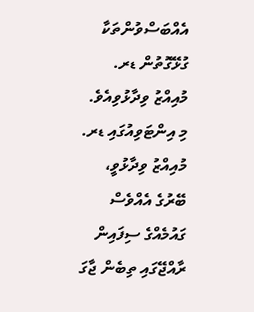އެއްބަސްވުންތަކާ ގުޅޭގޮތުން ޑރ. މުއިއްޒު ވިދާޅުވިއެވެ.
މި އިންޓަވިއުގައި ޑރ. މުއިއްޒު ވިދާޅުވީ، ބޭރުގެ އެއްވެސް ގައުމެއްގެ ސިފައިން ރާއްޖޭގައި ތިބެން ޖާގަ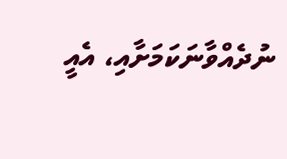ނުދެއްވާނަކަމަށާއި، އެއީ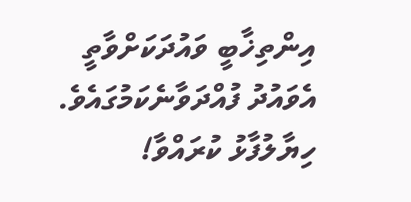އިންތިޚާބީ ވައުދަކަށްވާތީ އެވައުދު ފުއްދަވާނެކަމުގައެވެ.
ހިޔާލުފާޅު ކުރައްވާ!